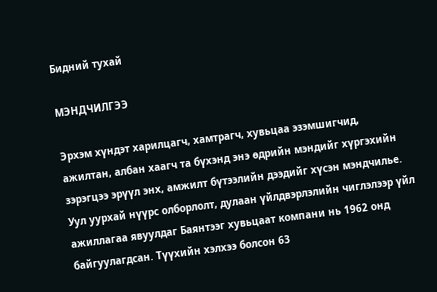Бидний тухай

МЭНДЧИЛГЭЭ

Эрхэм хүндэт харилцагч, хамтрагч, хувьцаа эзэмшигчид, ажилтан, албан хаагч та бүхэнд энэ өдрийн мэндийг хүргэхийн зэрэгцээ эрүүл энх, амжилт бүтээлийн дээдийг хүсэн мэндчилье. Уул уурхай нүүрс олборлолт, дулаан үйлдвэрлэлийн чиглэлээр үйл ажиллагаа явуулдаг Баянтээг хувьцаат компани нь 1962 онд байгуулагдсан. Түүхийн хэлхээ болсон 63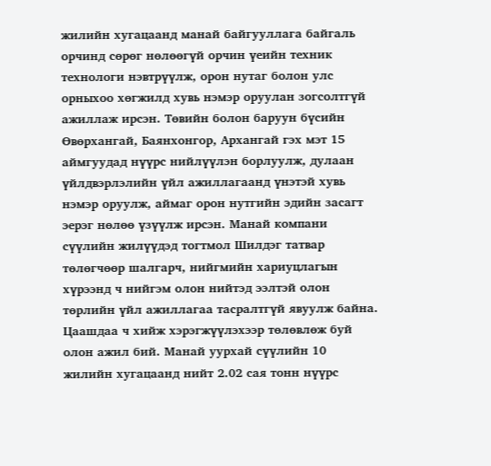жилийн хугацаанд манай байгууллага байгаль орчинд сөрөг нөлөөгүй орчин үеийн техник технологи нэвтрүүлж, орон нутаг болон улс орныхоо хөгжилд хувь нэмэр оруулан зогсолтгүй ажиллаж ирсэн. Төвийн болон баруун бүсийн Өвөрхангай, Баянхонгор, Архангай гэх мэт 15 аймгуудад нүүрс нийлүүлэн борлуулж, дулаан үйлдвэрлэлийн үйл ажиллагаанд үнэтэй хувь нэмэр оруулж, аймаг орон нутгийн эдийн засагт эерэг нөлөө үзүүлж ирсэн. Манай компани сүүлийн жилүүдэд тогтмол Шилдэг татвар төлөгчөөр шалгарч, нийгмийн хариуцлагын хүрээнд ч нийгэм олон нийтэд ээлтэй олон төрлийн үйл ажиллагаа тасралтгүй явуулж байна. Цаашдаа ч хийж хэрэгжүүлэхээр төлөвлөж буй олон ажил бий. Манай уурхай сүүлийн 10 жилийн хугацаанд нийт 2.02 сая тонн нүүрс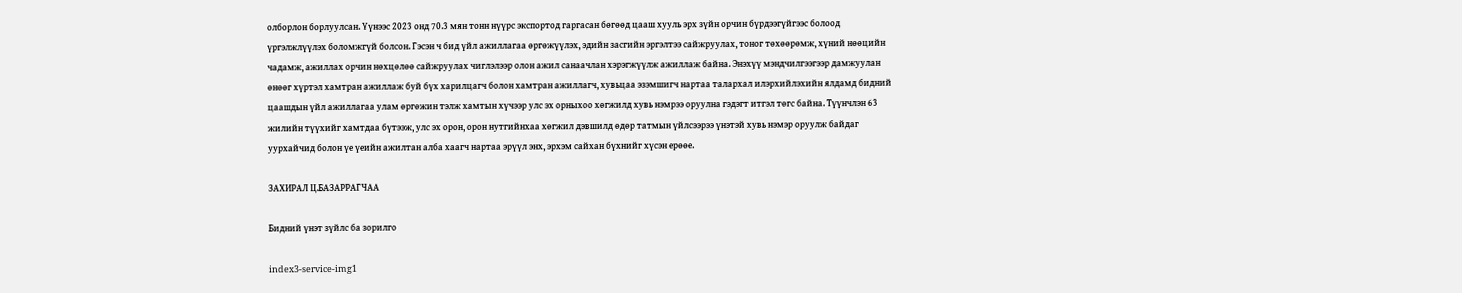олборлон борлуулсан. Үүнээс 2023 онд 70.3 мян тонн нүүрс экспортод гаргасан бөгөөд цааш хууль эрх зүйн орчин бүрдээгүйгээс болоод үргэлжлүүлэх боломжгүй болсон. Гэсэн ч бид үйл ажиллагаа өргөжүүлэх, эдийн засгийн эргэлтээ сайжруулах, тоног төхөөрөмж, хүний нөөцийн чадамж, ажиллах орчин нөхцөлөө сайжруулах чиглэлээр олон ажил санаачлан хэрэгжүүлж ажиллаж байна. Энэхүү мэндчилгээгээр дамжуулан өнөөг хүртэл хамтран ажиллаж буй бүх харилцагч болон хамтран ажиллагч, хувьцаа эзэмшигч нартаа талархал илэрхийлэхийн ялдамд бидний цаашдын үйл ажиллагаа улам өргөжин тэлж хамтын хүчээр улс эх орныхоо хөгжилд хувь нэмрээ оруулна гэдэгт итгэл төгс байна. Түүнчлэн 63 жилийн түүхийг хамтдаа бүтээж, улс эх орон, орон нутгийнхаа хөгжил дэвшилд өдөр татмын үйлсээрээ үнэтэй хувь нэмэр оруулж байдаг уурхайчид болон үе үеийн ажилтан алба хаагч нартаа эрүүл энх, эрхэм сайхан бүхнийг хүсэн ерөөе.

ЗАХИРАЛ Ц.БАЗАРРАГЧАА

Бидний үнэт зүйлс ба зорилго

index3-service-img1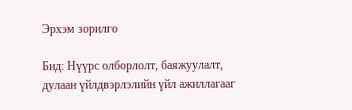Эрхэм зорилго

Бид: Нүүрс олборлолт, баяжуулалт, дулаан үйлдвэрлэлийн үйл ажиллагааг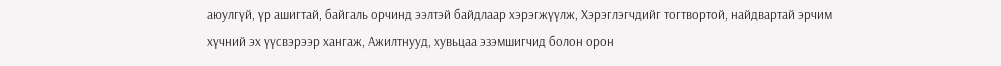аюулгүй, үр ашигтай, байгаль орчинд ээлтэй байдлаар хэрэгжүүлж, Хэрэглэгчдийг тогтвортой, найдвартай эрчим хүчний эх үүсвэрээр хангаж, Ажилтнууд, хувьцаа эзэмшигчид болон орон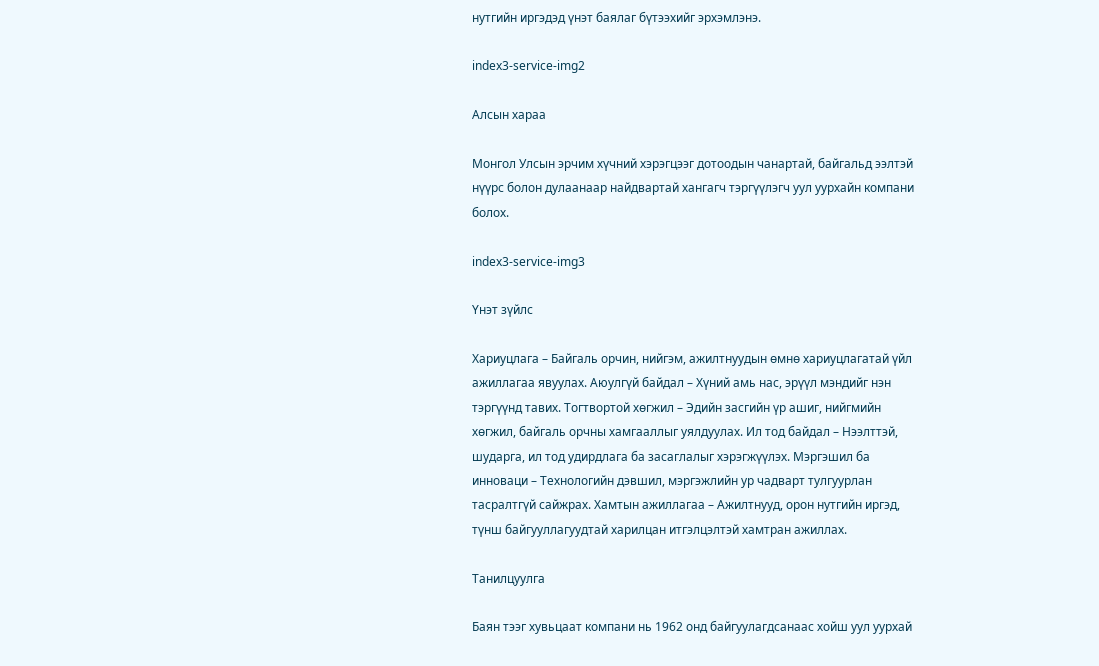нутгийн иргэдэд үнэт баялаг бүтээхийг эрхэмлэнэ.

index3-service-img2

Алсын хараа

Монгол Улсын эрчим хүчний хэрэгцээг дотоодын чанартай, байгальд ээлтэй нүүрс болон дулаанаар найдвартай хангагч тэргүүлэгч уул уурхайн компани болох.

index3-service-img3

Үнэт зүйлс

Хариуцлага – Байгаль орчин, нийгэм, ажилтнуудын өмнө хариуцлагатай үйл ажиллагаа явуулах. Аюулгүй байдал – Хүний амь нас, эрүүл мэндийг нэн тэргүүнд тавих. Тогтвортой хөгжил – Эдийн засгийн үр ашиг, нийгмийн хөгжил, байгаль орчны хамгааллыг уялдуулах. Ил тод байдал – Нээлттэй, шударга, ил тод удирдлага ба засаглалыг хэрэгжүүлэх. Мэргэшил ба инноваци – Технологийн дэвшил, мэргэжлийн ур чадварт тулгуурлан тасралтгүй сайжрах. Хамтын ажиллагаа – Ажилтнууд, орон нутгийн иргэд, түнш байгууллагуудтай харилцан итгэлцэлтэй хамтран ажиллах.

Танилцуулга

Баян тээг хувьцаат компани нь 1962 онд байгуулагдсанаас хойш уул уурхай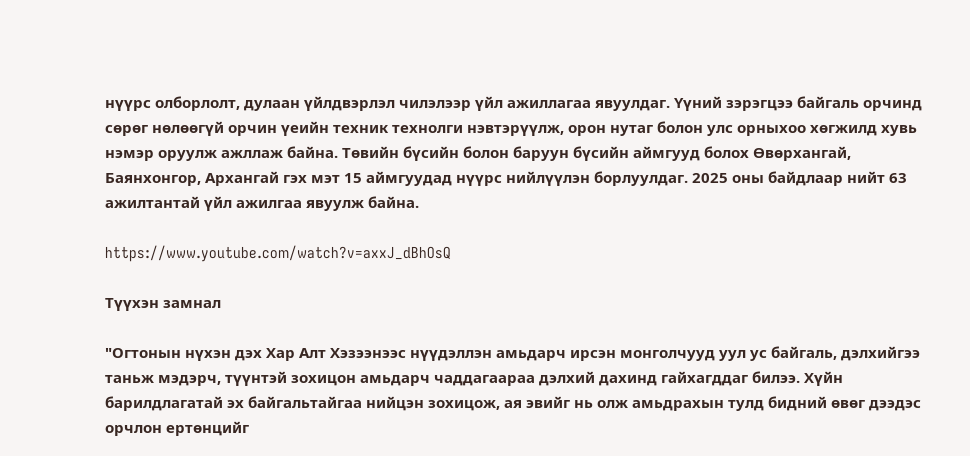нүүрс олборлолт, дулаан үйлдвэрлэл чилэлээр үйл ажиллагаа явуулдаг. Үүний зэрэгцээ байгаль орчинд сөрөг нөлөөгүй орчин үеийн техник технолги нэвтэрүүлж, орон нутаг болон улс орныхоо хөгжилд хувь нэмэр оруулж ажллаж байна. Төвийн бүсийн болон баруун бүсийн аймгууд болох Өвөрхангай, Баянхонгор, Архангай гэх мэт 15 аймгуудад нүүрс нийлүүлэн борлуулдаг. 2025 оны байдлаар нийт 63 ажилтантай үйл ажилгаа явуулж байна.

https://www.youtube.com/watch?v=axxJ_dBhOsQ

Түүхэн замнал

"Огтонын нүхэн дэх Хар Алт Хэзээнээс нүүдэллэн амьдарч ирсэн монголчууд уул ус байгаль, дэлхийгээ таньж мэдэрч, түүнтэй зохицон амьдарч чаддагаараа дэлхий дахинд гайхагддаг билээ. Хүйн барилдлагатай эх байгальтайгаа нийцэн зохицож, ая эвийг нь олж амьдрахын тулд бидний өвөг дээдэс орчлон ертөнцийг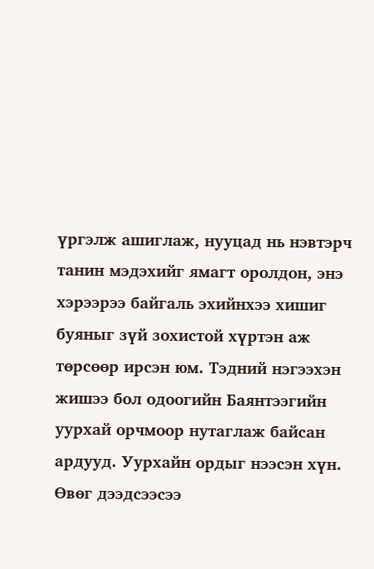үргэлж ашиглаж, нууцад нь нэвтэрч танин мэдэхийг ямагт оролдон, энэ хэрээрээ байгаль эхийнхээ хишиг буяныг зүй зохистой хүртэн аж төрсөөр ирсэн юм. Тэдний нэгээхэн жишээ бол одоогийн Баянтээгийн уурхай орчмоор нутаглаж байсан ардууд. Уурхайн ордыг нээсэн хүн. Өвөг дээдсээсээ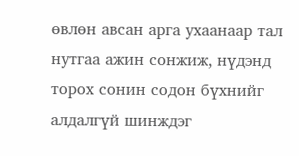өвлөн авсан арга ухаанаар тал нутгаа ажин сонжиж, нүдэнд торох сонин содон бүхнийг алдалгүй шинждэг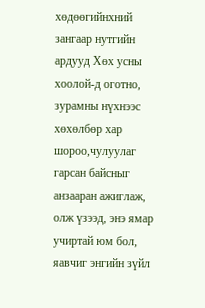хөдөөгийнхний зангаар нутгийн ардууд Хөх усны хоолой-д оготно, зурамны нүхнээс хөхөлбөр хар шороо,чулуулаг гарсан байсныг анзааран ажиглаж, олж үзээд, энэ ямар учиртай юм бол, яавчиг энгийн зүйл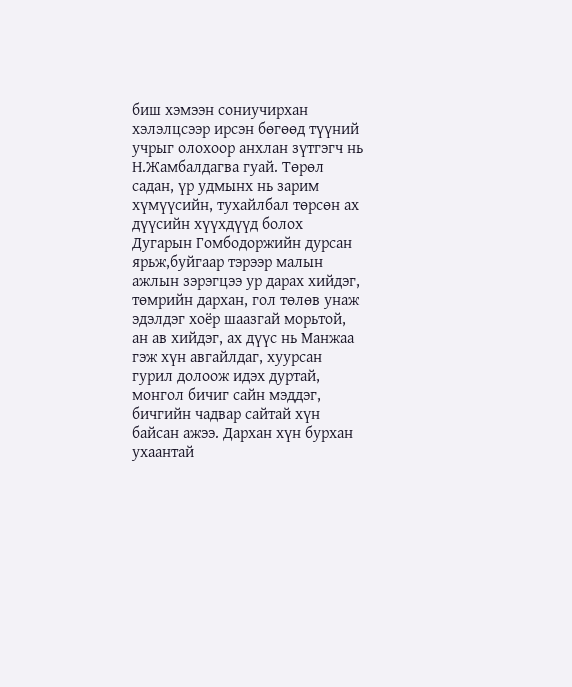биш хэмээн сониучирхан хэлэлцсээр ирсэн бөгөөд түүний учрыг олохоор анхлан зүтгэгч нь Н.Жамбалдагва гуай. Төрөл садан, үр удмынх нь зарим хүмүүсийн, тухайлбал төрсөн ах дүүсийн хүүхдүүд болох Дугарын Гомбодоржийн дурсан ярьж,буйгаар тэрээр малын ажлын зэрэгцээ ур дарах хийдэг, төмрийн дархан, гол төлөв унаж эдэлдэг хоёр шаазгай морьтой, ан ав хийдэг, ах дүүс нь Манжаа гэж хүн авгайлдаг, хуурсан гурил долоож идэх дуртай, монгол бичиг сайн мэддэг, бичгийн чадвар сайтай хүн байсан ажээ. Дархан хүн бурхан ухаантай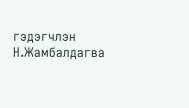гэдэгчлэн Н.Жамбалдагва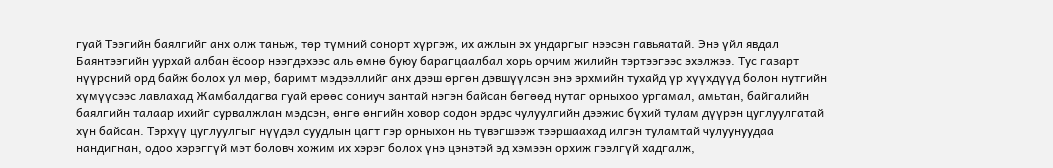гуай Тээгийн баялгийг анх олж таньж, төр түмний сонорт хүргэж, их ажлын эх ундаргыг нээсэн гавьяатай. Энэ үйл явдал Баянтээгийн уурхай албан ёсоор нээгдэхээс аль өмнө буюу барагцаалбал хорь орчим жилийн тэртээгээс эхэлжээ. Тус газарт нүүрсний орд байж болох ул мөр, баримт мэдээллийг анх дээш өргөн дэвшүүлсэн энэ эрхмийн тухайд үр хүүхдүүд болон нутгийн хүмүүсээс лавлахад Жамбалдагва гуай ерөөс сониуч зантай нэгэн байсан бөгөөд нутаг орныхоо ургамал, амьтан, байгалийн баялгийн талаар ихийг сурвалжлан мэдсэн, өнгө өнгийн ховор содон эрдэс чулуулгийн дээжис бүхий тулам дүүрэн цуглуулгатай хүн байсан. Тэрхүү цуглуулгыг нүүдэл суудлын цагт гэр орныхон нь түвэгшээж тээршаахад илгэн туламтай чулуунуудаа нандигнан, одоо хэрэггүй мэт боловч хожим их хэрэг болох үнэ цэнэтэй эд хэмээн орхиж гээлгүй хадгалж,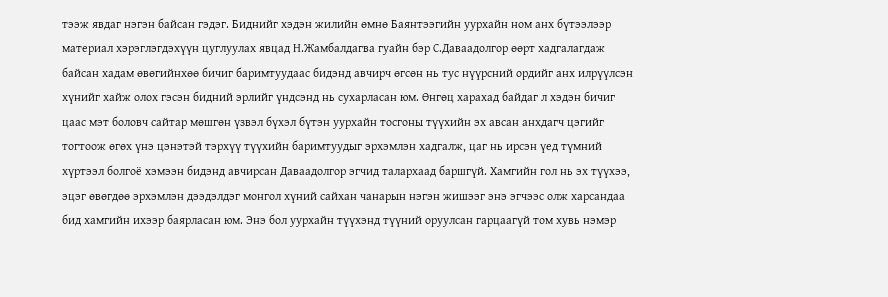тээж явдаг нэгэн байсан гэдэг. Биднийг хэдэн жилийн өмнө Баянтээгийн уурхайн ном анх бүтээлээр материал хэрэглэгдэхүүн цуглуулах явцад Н.Жамбалдагва гуайн бэр С.Даваадолгор өөрт хадгалагдаж байсан хадам өвөгийнхөө бичиг баримтуудаас бидэнд авчирч өгсөн нь тус нүүрсний ордийг анх илрүүлсэн хүнийг хайж олох гэсэн бидний эрлийг үндсэнд нь сухарласан юм. Өнгөц харахад байдаг л хэдэн бичиг цаас мэт боловч сайтар мөшгөн үзвэл бүхэл бүтэн уурхайн тосгоны түүхийн эх авсан анхдагч цэгийг тогтоож өгөх үнэ цэнэтэй тэрхүү түүхийн баримтуудыг эрхэмлэн хадгалж, цаг нь ирсэн үед түмний хүртээл болгоё хэмээн бидэнд авчирсан Даваадолгор эгчид талархаад баршгүй. Хамгийн гол нь эх түүхээ, эцэг өвөгдөө эрхэмлэн дээдэлдэг монгол хүний сайхан чанарын нэгэн жишээг энэ эгчээс олж харсандаа бид хамгийн ихээр баярласан юм. Энэ бол уурхайн түүхэнд түүний оруулсан гарцаагүй том хувь нэмэр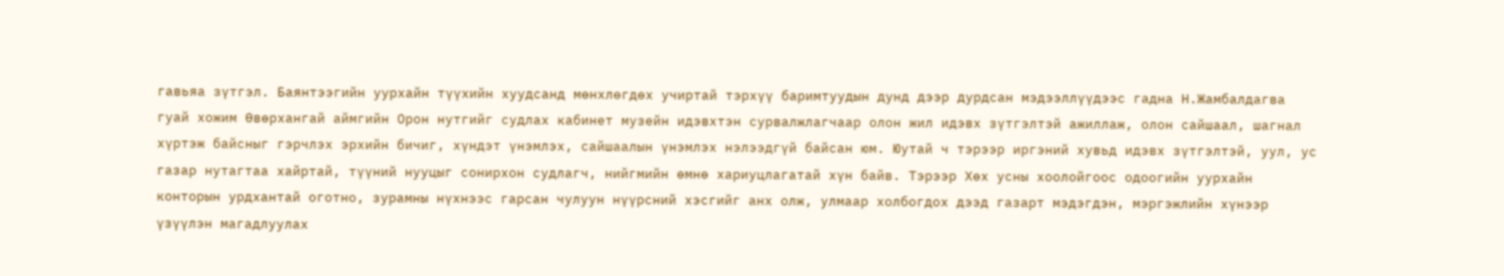гавьяа зүтгэл. Баянтээгийн уурхайн түүхийн хуудсанд мөнхлөгдөх учиртай тэрхүү баримтуудын дунд дээр дурдсан мэдээллүүдээс гадна Н.Жамбалдагва гуай хожим Өвөрхангай аймгийн Орон нутгийг судлах кабинет музейн идэвхтэн сурвалжлагчаар олон жил идэвх зүтгэлтэй ажиллаж, олон сайшаал, шагнал хүртэж байсныг гэрчлэх эрхийн бичиг, хүндэт үнэмлэх, сайшаалын үнэмлэх нэлээдгүй байсан юм. Юутай ч тэрээр иргэний хувьд идэвх зүтгэлтэй, уул, ус газар нутагтаа хайртай, түүний нууцыг сонирхон судлагч, нийгмийн өмнө хариуцлагатай хүн байв. Тэрээр Хөх усны хоолойгоос одоогийн уурхайн конторын урдхантай оготно, зурамны нүхнээс гарсан чулуун нүүрсний хэсгийг анх олж, улмаар холбогдох дээд газарт мэдэгдэн, мэргэжлийн хүнээр үзүүлэн магадлуулах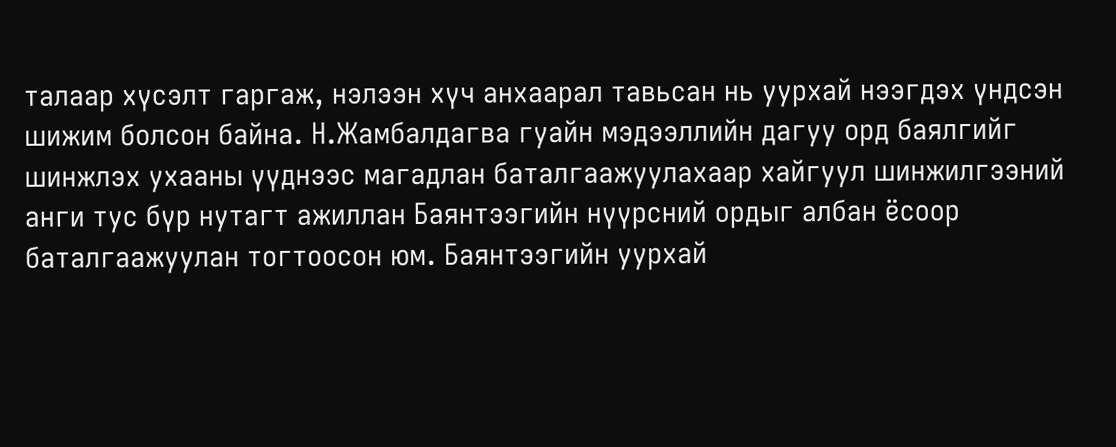талаар хүсэлт гаргаж, нэлээн хүч анхаарал тавьсан нь уурхай нээгдэх үндсэн шижим болсон байна. Н.Жамбалдагва гуайн мэдээллийн дагуу орд баялгийг шинжлэх ухааны үүднээс магадлан баталгаажуулахаар хайгуул шинжилгээний анги тус бүр нутагт ажиллан Баянтээгийн нүүрсний ордыг албан ёсоор баталгаажуулан тогтоосон юм. Баянтээгийн уурхай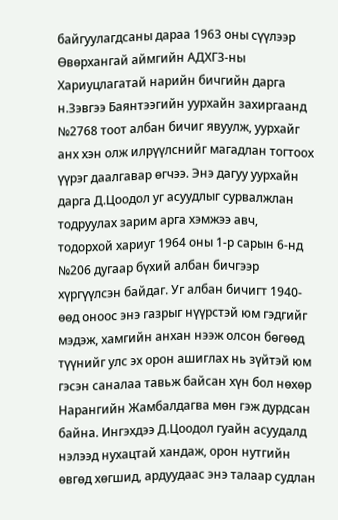байгуулагдсаны дараа 1963 оны сүүлээр Өвөрхангай аймгийн АДХГЗ-ны Хариуцлагатай нарийн бичгийн дарга н.Зэвгээ Баянтээгийн уурхайн захиргаанд №2768 тоот албан бичиг явуулж, уурхайг анх хэн олж илрүүлснийг магадлан тогтоох үүрэг даалгавар өгчээ. Энэ дагуу уурхайн дарга Д.Цоодол уг асуудлыг сурвалжлан тодруулах зарим арга хэмжээ авч, тодорхой хариуг 1964 оны 1-р сарын 6-нд №206 дугаар бүхий албан бичгээр хүргүүлсэн байдаг. Уг албан бичигт 1940-өөд оноос энэ газрыг нүүрстэй юм гэдгийг мэдэж, хамгийн анхан нээж олсон бөгөөд түүнийг улс эх орон ашиглах нь зүйтэй юм гэсэн саналаа тавьж байсан хүн бол нөхөр Нарангийн Жамбалдагва мөн гэж дурдсан байна. Ингэхдээ Д.Цоодол гуайн асуудалд нэлээд нухацтай хандаж, орон нутгийн өвгөд хөгшид, ардуудаас энэ талаар судлан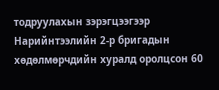тодруулахын зэрэгцээгээр Нарийнтээлийн 2-р бригадын хөдөлмөрчдийн хуралд оролцсон 60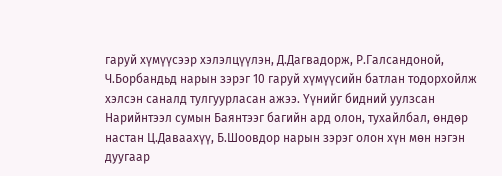гаруй хүмүүсээр хэлэлцүүлэн, Д.Дагвадорж, Р.Галсандоной, Ч.Борбандьд нарын зэрэг 10 гаруй хүмүүсийн батлан тодорхойлж хэлсэн саналд тулгуурласан ажээ. Үүнийг бидний уулзсан Нарийнтээл сумын Баянтээг багийн ард олон, тухайлбал, өндөр настан Ц.Даваахүү, Б.Шоовдор нарын зэрэг олон хүн мөн нэгэн дуугаар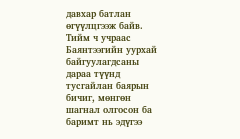давхар батлан өгүүлцгээж байв. Тийм ч учраас Баянтээгийн уурхай байгуулагдсаны дараа түүнд тусгайлан баярын бичиг, мөнгөн шагнал олгосон ба баримт нь эдүгээ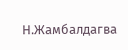Н.Жамбалдагва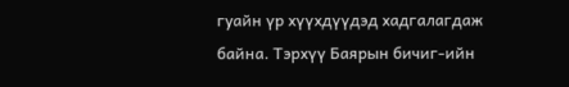гуайн үр хүүхдүүдэд хадгалагдаж байна. Тэрхүү Баярын бичиг-ийн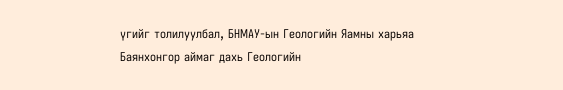үгийг толилуулбал, БНМАУ-ын Геологийн Яамны харьяа Баянхонгор аймаг дахь Геологийн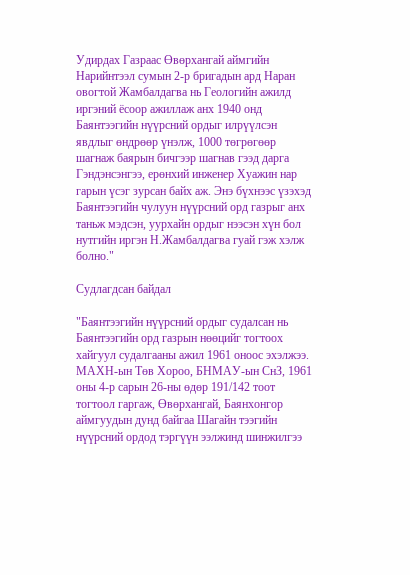Удирдах Газраас Өвөрхангай аймгийн Нарийнтээл сумын 2-р бригадын ард Наран овогтой Жамбалдагва нь Геологийн ажилд иргэний ёсоор ажиллаж анх 1940 онд Баянтээгийн нүүрсний ордыг илрүүлсэн явдлыг өндрөөр үнэлж, 1000 төгрөгөөр шагнаж баярын бичгээр шагнав гээд дарга Гэндэнсэнгээ, ерөнхий инженер Хуажин нар гарын үсэг зурсан байх аж. Энэ бүхнээс үзэхэд Баянтээгийн чулуун нүүрсний орд газрыг анх таньж мэдсэн, уурхайн ордыг нээсэн хүн бол нутгийн иргэн Н.Жамбалдагва гуай гэж хэлж болно."

Судлагдсан байдал

"Баянтээгийн нүүрсний ордыг судалсан нь Баянтээгийн орд газрын нөөцийг тогтоох хайгуул судалгааны ажил 1961 оноос эхэлжээ. МАХН-ын Төв Хороо, БНМАУ-ын СнЗ, 1961 оны 4-р сарын 26-ны өдөр 191/142 тоот тогтоол гаргаж, Өвөрхангай, Баянхонгор аймгуудын дунд байгаа Шагайн тээгийн нүүрсний ордод тэргүүн ээлжинд шинжилгээ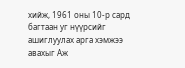хийж, 1961 оны 10-р сард багтаан уг нүүрсийг ашиглуулах арга хэмжээ авахыг Аж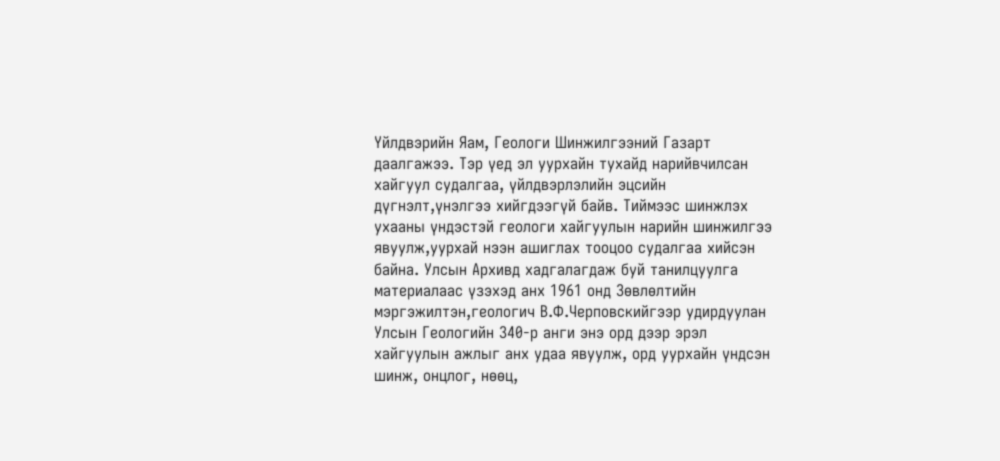Үйлдвэрийн Яам, Геологи Шинжилгээний Газарт даалгажээ. Тэр үед эл уурхайн тухайд нарийвчилсан хайгуул судалгаа, үйлдвэрлэлийн эцсийн дүгнэлт,үнэлгээ хийгдээгүй байв. Тиймээс шинжлэх ухааны үндэстэй геологи хайгуулын нарийн шинжилгээ явуулж,уурхай нээн ашиглах тооцоо судалгаа хийсэн байна. Улсын Архивд хадгалагдаж буй танилцуулга материалаас үзэхэд анх 1961 онд Зөвлөлтийн мэргэжилтэн,геологич В.Ф.Черповскийгээр удирдуулан Улсын Геологийн 340-р анги энэ орд дээр эрэл хайгуулын ажлыг анх удаа явуулж, орд уурхайн үндсэн шинж, онцлог, нөөц,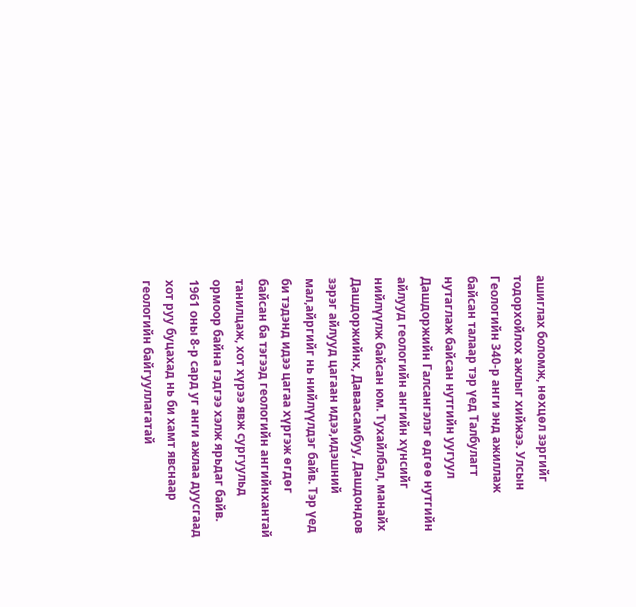ашиглах боломж, нөхцөл зэргийг тодорхойлох ажлыг хийжээ. Улсын Геологийн 340-р анги энд ажиллаж байсан талаар тэр үед Талбулагт нутаглаж байсан нутгийн уугуул Дашдоржийн Галсангэлэг өдгөө нутгийн айлууд геологийн ангийн хүнсийг нийлүүлж байсан юм. Тухайлбал, манайх Дашдоржийнх, Даваасамбуу, Дашдондов зэрэг айлууд цагаан идээ,идэшний мал,айргийг нь нийлүүлдэг байв. Тэр үед би тэдэнд идээ цагаа хүргэж өгдөг байсан ба тэгээд геологийн ангийнхантай танилцаж, хот хүрээ явж сургуульд ормоор байна гэдгээ хэлж ярьдаг байв. 1961 оны 8-р сард уг анги ажлаа дуусгаад хот руу буцахад нь би хамт явснаар геологийн байгууллагатай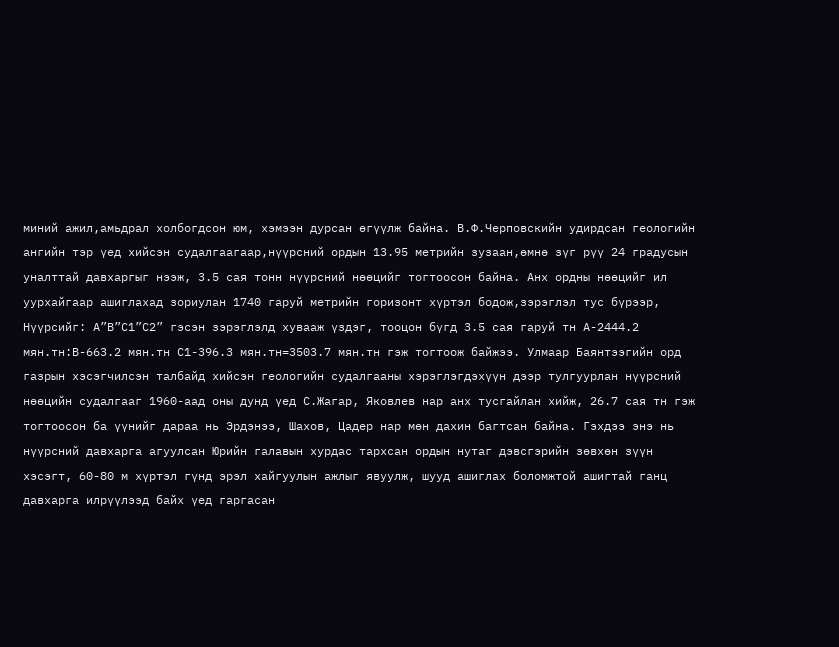миний ажил,амьдрал холбогдсон юм, хэмээн дурсан өгүүлж байна. В.Ф.Черповскийн удирдсан геологийн ангийн тэр үед хийсэн судалгаагаар,нүүрсний ордын 13.95 метрийн зузаан,өмнө зүг рүү 24 градусын уналттай давхаргыг нээж, 3.5 сая тонн нүүрсний нөөцийг тогтоосон байна. Анх ордны нөөцийг ил уурхайгаар ашиглахад зориулан 1740 гаруй метрийн горизонт хүртэл бодож,зэрэглэл тус бүрээр, Нүүрсийг: А”В”С1”С2” гэсэн зэрэглэлд хувааж үздэг, тооцон бүгд 3.5 сая гаруй тн А-2444.2 мян.тн:В-663.2 мян.тн С1-396.3 мян.тн=3503.7 мян.тн гэж тогтоож байжээ. Улмаар Баянтээгийн орд газрын хэсэгчилсэн талбайд хийсэн геологийн судалгааны хэрэглэгдэхүүн дээр тулгуурлан нүүрсний нөөцийн судалгааг 1960-аад оны дунд үед С.Жагар, Яковлев нар анх тусгайлан хийж, 26.7 сая тн гэж тогтоосон ба үүнийг дараа нь Эрдэнээ, Шахов, Цадер нар мөн дахин багтсан байна. Гэхдээ энэ нь нүүрсний давхарга агуулсан Юрийн галавын хурдас тархсан ордын нутаг дэвсгэрийн зөвхөн зүүн хэсэгт, 60-80 м хүртэл гүнд эрэл хайгуулын ажлыг явуулж, шууд ашиглах боломжтой ашигтай ганц давхарга илрүүлээд байх үед гаргасан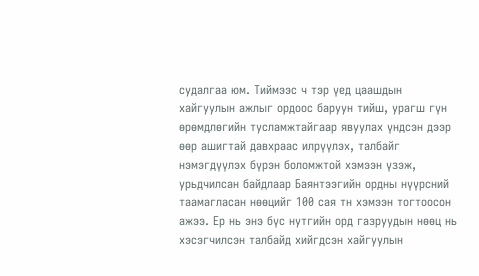судалгаа юм. Тиймээс ч тэр үед цаашдын хайгуулын ажлыг ордоос баруун тийш, урагш гүн өрөмдлөгийн тусламжтайгаар явуулах үндсэн дээр өөр ашигтай давхраас илрүүлэх, талбайг нэмэгдүүлэх бүрэн боломжтой хэмээн үзэж, урьдчилсан байдлаар Баянтээгийн ордны нүүрсний таамагласан нөөцийг 100 сая тн хэмээн тогтоосон ажээ. Ер нь энэ бүс нутгийн орд газруудын нөөц нь хэсэгчилсэн талбайд хийгдсэн хайгуулын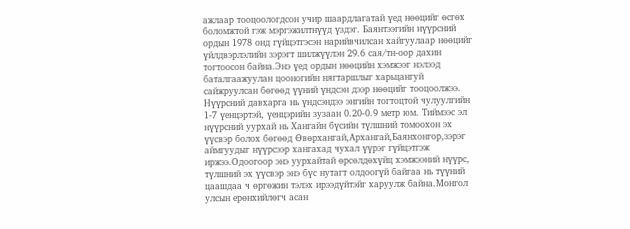ажлаар тооцоологдсон учир шаардлагатай үед нөөцийг өсгөх боломжтой гэж мэргэжилтнүүд үздэг. Баянтээгийн нүүрсний ордын 1978 онд гүйцэтгэсэн нарийвчилсан хайгуулаар нөөцийг үйлдвэрлэлийн зэрэгт шилжүүлэн 29.6 сая/тн-оор дахин тогтоосон байна.Энэ үед ордын нөөцийн хэмжээг нэлээд баталгаажуулан цооногийн нягтаршлыг харьцангуй сайжруулсан бөгөөд үүний үндсэн дээр нөөцийг тооцоолжээ. Нүүрсний давхарга нь үндсэндээ энгийн тогтоцтой чулуулгийн 1-7 үенцэртэй, үенцэрийн зузаан 0.20-0.9 метр юм. Тиймээс эл нүүрсний уурхай нь Хангайн бүсийн түлшний томоохон эх үүсвэр болох бөгөөд Өвөрхангай,Архангай,Баянхонгор,зэрэг аймгуудыг нүүрсээр хангахад чухал үүрэг гүйцэтгэж иржээ.Одоогоор энэ уурхайтай өрсөлдөхүйц хэмжээний нүүрс, түлшний эх үүсвэр энэ бүс нутагт олдоогүй байгаа нь түүний цаашдаа ч өргөжин тэлэх ирээдүйтэйг харуулж байна.Монгол улсын ерөнхийлөгч асан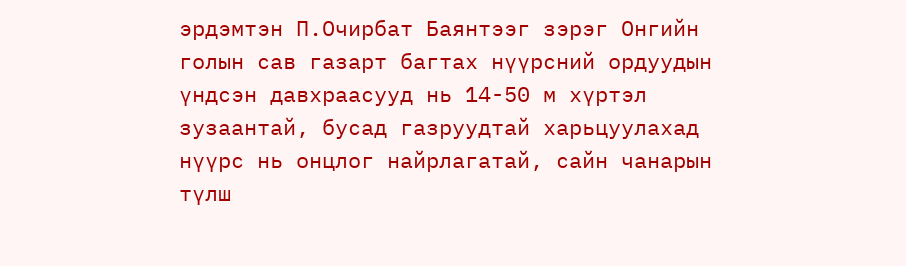эрдэмтэн П.Очирбат Баянтээг зэрэг Онгийн голын сав газарт багтах нүүрсний ордуудын үндсэн давхраасууд нь 14-50 м хүртэл зузаантай, бусад газруудтай харьцуулахад нүүрс нь онцлог найрлагатай, сайн чанарын түлш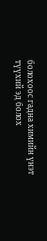болохоос гадна химийн үнэт түүхий эд болох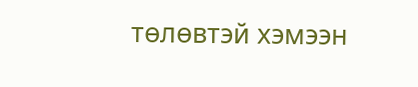төлөвтэй хэмээн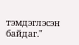тэмдэглэсэн байдаг."